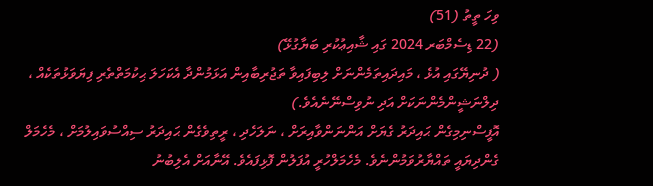ވިހަ ތީތު (51)
(22 ޑިސެމްބަރ 2024 ގައި ޝާއިޢުކުރި ބަޔާގުޅޭ)
( ދުނިޔޭގައި އުޅެ ، މައިދައިތަމެންނަށް ލިބިފައިވާ ތަޖުރިބާއިން އަޅަމުންދާ އެކަހަލަ ޙިކުމަތްތެރި ފިޔަވަޅުތަކެއް ، ދިލްނަޝީންމެންނަކަށް އަދި ނުވިސްނޭނެއެވެ.)
އޮފީސްނިމިގެން ޙައިދަރު ގެޔަށް އަންނަންވާއިރަށް ، ނަލަހެދި ، ރީތިވެގެން ޙައިދަރު ސިއްސުވައިލުމަށް ، މެހެމަލް ގެންދިޔައީ ތައްޔާރުވަމުންނެވެ. މެހެމަލްހުރީ އުފަލުން ފޮޅިފައެވެ. އޭނާއަށް އެލިބުނު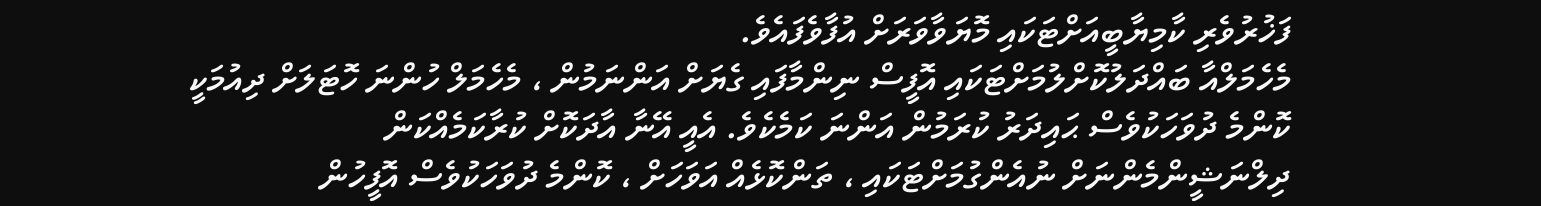ފަޚުރުވެރި ކާމިޔާބީއަށްޓަކައި މޮޔަވާވަރަށް އުފާވެފައެވެ.
މެހެމަލްއާ ބައްދަލުކޮށްލުމަށްޓަކައި އޮފީސް ނިންމާފައި ގެޔަށް އަންނަމުން ، މެހެމަލް ހުންނަ ހޮޓަލަށް ދިއުމަކީ ކޮންމެ ދުވަހަކުވެސް ޙައިދަރު ކުރަމުން އަންނަ ކަމެކެވެ. އެއީ އޭނާ އާދަކޮށް ކުރާކަމެއްކަން ދިލްނަޝީންމެންނަށް ނުއެންގުމަށްޓަކައި ، ތަންކޮޅެއް އަވަހަށް ، ކޮންމެ ދުވަހަކުވެސް އޮފީހުން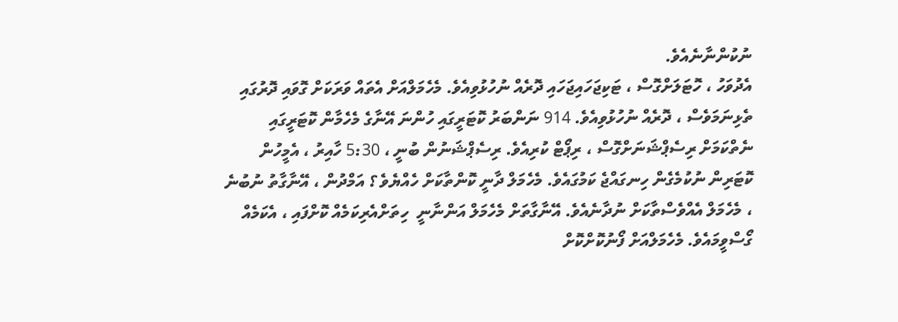ނުކުންނާނެއެވެ.
އެދުވަހު ، ހޮޓަލަށްގޮސް ، ޓަކިޖަހައިޖަހައި ދޮރެއް ނުހުޅުވިއެވެ. މެހެމަލްއަށް އެތައް ވަރަކަށް ގޮވައި ދޮރުގައި ތެޅިނަމަވެސް ، ދޮރެއް ނުހުޅުވިއެވެ. 914 ނަންބަރު ކޮޓަރީގައި ހުންނަ އޭނާގެ މެހެމާން ކޮޓަރީގައި ނެތްކަމަށް ރިސެޕްޝަނަށްގޮސް ، ރިޕޯޓް ކުރިއެވެ. ރިސެޕްޝަނުން ބުނީ ، 5:30 ހާއިރު ، އެމީހުން ކޮޓަރިން ނުކުމެގެން ހިނގައްޖެ ކަމުގައެވެ. މެހެމަލް ދާނީ ކޮންތާކަށް ހެއްޔެވެ ؟ އަމްދުން ، އޭނާގާތު ނުބުނެ ، މެހެމަލް އެއްވެސްތާކަށް ނުދާނެއެވެ. އޭނާގާތަށް މެހެމަލް އަންނާނީ  ހިތަށްއެރިކަމެއް ކޮށްފައި ، އެކަމެއް ގޯސްވީމައެވެ. މެހެމަލްއަށް ފޯނުކޮށްކޮށް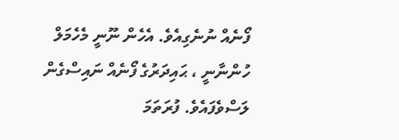ފޯނެއް ނުނެގިއެވެ. އެހެން ނޫނީ މެހެމަލް ހުންނާނީ ، ޙައިދަރުގެ ފޯނެއް ނައިސްގެން ލަސްވެފައެވެ. ފުރަތަމަ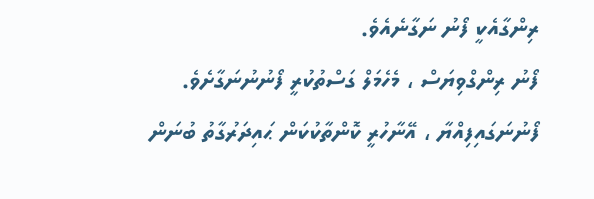ރިންގާއެކީ ފޯނު ނަގާނެއެވެ.
ފޯނު ރިންގްވިޔަސް ، މެހެމަލް ގަސްތުކުރީ ފޯނުނުނަގާށެވެ. ފޯނުނަގައިފިއްޔާ ، އޭނާހުރީ ކޮންތާކުކަން ޙައިދަރުގާތު ބުނަން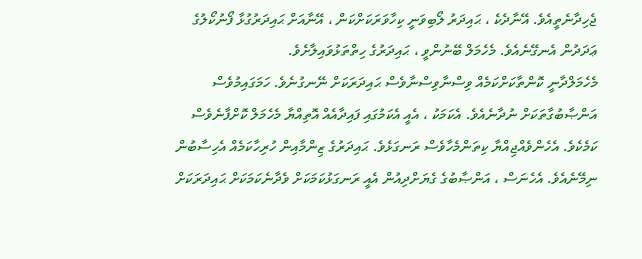ޖެހިދާނެތީއެވެ. އޭނާދެކެ ، ޙައިދަރު ލޯބިވަނީ ކިހާވަރަކަށްކަން ، އޭނާއަށް ޙައިދަރުގުޅާ ފޯނުކޯލުގެ ޢަދަދުން އެނގޭނެއެވެ. މެހެމަލް ބޭނުންވީ ، ޙައިދަރުގެ ހިތްތަޅުވައިލާށެވެ.
މެހެމަލްދާނީ ކޮންތާކަށްކަމެއް ވިސްނާވިސްނާވެސް ޙައިދަރަކަށް ނޭނގުނެވެ. ހަމަގައިމުވެސް އަންޞާބުގާތަކަށް ނުދާނެއެވެ. އެކަމަކު ، އެއީ އެކަމުގައި ފައިދާއެއް އޮތިއްޔާ މެހެމަލް ކޮށްފާނެވެސް ކަމެކެވެ. އެހެންވެއްޖިއްޔާ ކިތަންމެހާވެސް ރަނގަޅެވެ. ޙައިދަރުގެ ޒިންމާއިން ހުރިހާކަމެއް އެހިސާބުން ނިމޭނެއެވެ. އެހެނަސް ، އަންޞާބުގެ ގެޔަށްދިއުން އެއީ ރަނގަޅުކަމަކަށް ވެދާނެކަމަކަށް ޙައިދަރަކަށް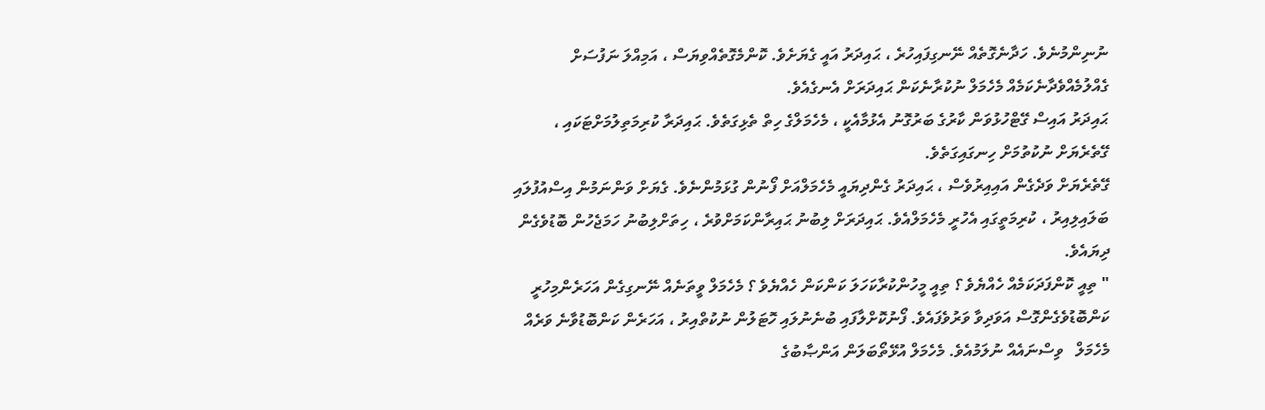ނުނިންމުނެވެ. ހަދާނެގޮތެއް ނޭނގިފައިހުރެ ، ޙައިދަރު އައީ ގެޔަށެވެ. ކޮންމެގޮތެއްވިޔަސް ، އަމިއްލަ ނަފުސަށް ގެއްލުމެއްވެދާނެކަމެއް މެހެމަލް ނުކުރާނެކަން ޙައިދަރަށް އެނގެއެވެ.
ޙައިދަރު އައިސް ގޭޓްހުޅުވަން ކާރުގެ ބަރުގޮނު އެޅުމާއެކީ ، މެހެމަލްގެ ހިތް ތެޅިގަތެވެ. ޙައިދަރާ ކުރިމަތިލުމަށްޓަކައި ، ގޭތެރެޔަށް ނުކުތުމަށް ހިނގައިގަތެވެ.
ގޭތެރެޔަށް ވަދެގެން އައިއިރުވެސް ، ޙައިދަރު ގެންދިޔައީ މެހެމަލްއަށް ފޯނުން ގުޅަމުންނެވެ. ގެޔަށް ވަންނަމުން އިސްއުފުލައި ބަލައިލިއިރު ، ކުރިމަތީގައި އެހުރީ މެހެމަލްއެވެ. ޙައިދަރަށް ލިބުނު ޙައިރާންކަމަށްވުރެ ، ހިތަށްލިބުނު ހަމަޖެހުން ބޮޑުވެގެން ދިޔައެވެ.
" ތިއީ ކޮންފަދަކަމެއް ހެއްޔެވެ ؟ ތިއީ މީހުންކުރާކަހަލަ ކަންކަން ހެއްޔެވެ ؟ މެހެމަލް ވީތަނެއް ނޭނގިގެން އަހަރެންމިހުރީ ކަންބޮޑުވެގެންގޮސް އަވަދިވާ ވަރުވެފައެވެ. ފޯނުކޮށްލާފައި ބުނެނުލައި ހޮޓަލުން ނުކުތްއިރު ، އަހަރެން ކަންބޮޑުވާނެ ވަރެއް މެހެމަލް   ވިސްނައެއް ނުލަމުއެވެ. މެހެމަލް އުޅޭތޯބަލަން އަންޞާބުގެ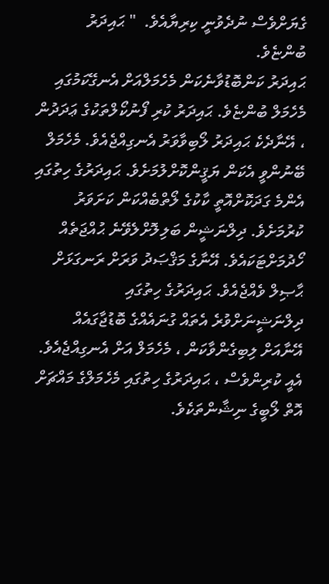ގެޔަށްވެސް ނުދެވުނީ ކިރިޔާއެވެ.  " ޙައިދަރު ބުންޏެވެ.
ޙައިދަރު ކަންބޮޑުވާނެކަން މެހެމަލްއަށް އެނގޭކަމުގައި މެހެމަލް ބުންޏެވެ. ޙައިދަރު ކުރި ފޯނުކޯލްތަކުގެ ޢަދަދުން ، އޭނާދެކެ ޙައިދަރު ލޯބިވާވަރު އެނގިއްޖެއެވެ. މެހެމަލް ބޭނުންވީ އެކަން ޔަޤީންކޮށްލުމަށެވެ. ޙައިދަރުގެ ހިތުގައި އެންމެ ގަދަކޮށްއޮތީ ކާކުގެ ލޯތްބެއްކަން ކަށަވަރު ކުރުމަށެވެ. ދިލްނަޝީން ބަލިލޮށްލެވޭނެ ޙުއްޖަތެއް ހޯދުމަށްޓަކައެވެ. އޭނާގެ މަޤްޞަދު ވަރަށް ރަނގަޅަށް ޙާޞިލް ވެއްޖެއެވެ. ޙައިދަރުގެ ހިތުގައި ދިލްނަޝީނަށްވުރެ އެތައް ގުނައެއްގެ ބޮޑުޖާގައެއް އޭނާއަށް ލިބިގެންވާކަން ، މެހެމަލް އަށް އެނގިއްޖެއެވެ. އެއީ ކުރިންވެސް ، ޙައިދަރުގެ ހިތުގައި މެހެމަލްގެ މައްޗަށް އޮތް ލޯބީގެ ނިޝާންތަކެވެ.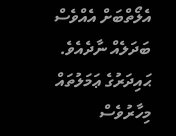އެލޯތްބަށް އެއްވެސް ބަދަލެއް ނާދެއެވެ. ޙައިދަރުގެ ޢަމަލުތައް މިހާރުވެސް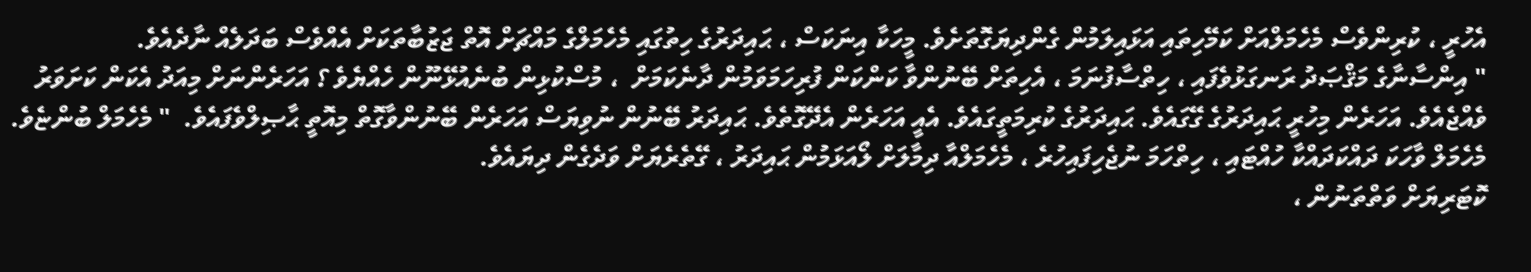އެހުރީ ، ކުރިންވެސް މެހެމަލްއަށް ކަމޭހިތައި އަޅައިލަމުން ގެންދިޔަގޮތަށެވެ. މީހަކާ އިނަކަސް ، ޙައިދަރުގެ ހިތުގައި މެހެމަލްގެ މައްޗަށް އޮތް ޖަޒުބާތަކަށް އެއްވެސް ބަދަލެއް ނާދެއެވެ.
" އިންސާނާގެ މަޤްޞަދު ރަނގަޅުވެފައި ، ހިތްސާފުނަމަ ، އެހިތަށް ބޭނުންވާ ކަންކަން ފުރިހަމަވަމުން ދާނެކަމަށް  ، މުސްކުޅިން ބުނެއުޅޭނޫން ހެއްޔެވެ ؟ އަހަރެންނަށް މިއަދު އެކަން ކަށަވަރު ވެއްޖެއެވެ. އަހަރެން މިހުރީ ޙައިދަރުގެ ގޭގައެވެ. ޙައިދަރުގެ ކުރިމަތީގައެވެ. އެއީ އަހަރެން އެދޭގޮތެވެ. ޙައިދަރު ބޭނުން ނުވިޔަސް އަހަރެން ބޭނުންވާގޮތް މިއޮތީ ޙާޞިލްވެފައެވެ.  " މެހެމަލް ބުންޏެވެ.
މެހެމަލް ވާހަކަ ދައްކަދައްކާ ހުއްޓައި ، ހިތްހަމަ ނުޖެހިފައިހުރެ ، މެހެމަލްއާ ދިމާލަށް ލޯއަޅަމުން ޙައިދަރު ، ގޭތެރެޔަށް ވަދެގެން ދިޔައެވެ.
ކޮޓަރިޔަށް ވަތްތަނުން ،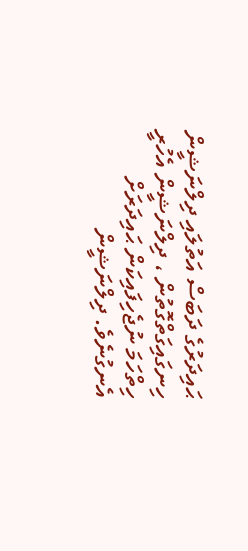ޙައިދަރުގެ ދަބަސް އަތުލައި ދިލްނަޝީން ހިނގައިގަތްގޮތުން ، ދިލްނަޝީން އެހުރީ ހިތްހަމަ ނުޖެހިފައިކަން ޙައިދަރަށް އެނގުނެވެ. ދިލްނަޝީން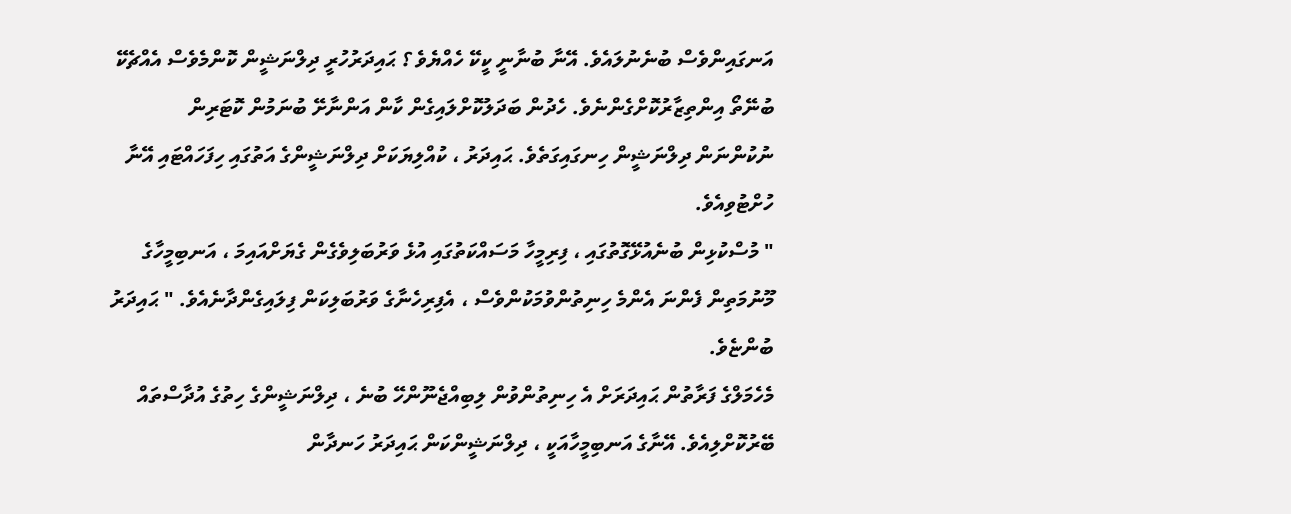އަނގައިންވެސް ބުނެނުލައެވެ. އޭނާ ބުނާނީ ކީކޭ ހެއްޔެވެ ؟ ޙައިދަރުހުރީ ދިލްނަޝީން ކޮންމެވެސް އެއްޗެކޭ ބުނޭތޯ އިންތިޒާރުކޮށްގެންނެވެ. ހެދުން ބަދަލުކޮށްލައިގެން ކާން އަންނާށޭ ބުނަމުން ކޮޓަރިން ނުކުންނަން ދިލްނަޝީން ހިނގައިގަތެވެ. ޙައިދަރު ، ކުއްލިޔަކަށް ދިލްނަޝީންގެ އަތުގައި ހިފަހައްޓައި އޭނާ ހުށްޓުވިއެވެ.
" މުސްކުޅިން ބުނެއުޅޭގޮތުގައި ، ފިރިމީހާ މަސައްކަތުގައި އުޅެ ވަރުބަލިވެގެން ގެޔަށްއައިމަ ، އަނބިމީހާގެ މޫނުމަތިން ފެންނަ އެންމެ ހިނިތުންވުމަކުންވެސް ، އެފިރިހެނާގެ ވަރުބަލިކަން ފިލައިގެންދާނެއެވެ. " ޙައިދަރު ބުންޏެވެ.
މެހެމަލްގެ ފަރާތުން ޙައިދަރަށް އެ ހިނިތުންވުން ލިބިއްޖެނޫންހޭ ބުނެ ، ދިލްނަޝީންގެ ހިތުގެ އުދާސްތައް ބޭރުކޮށްލިއެވެ. އޭނާގެ އަނބިމީހާއަކީ ، ދިލްނަޝީންކަން ޙައިދަރު ހަނދާން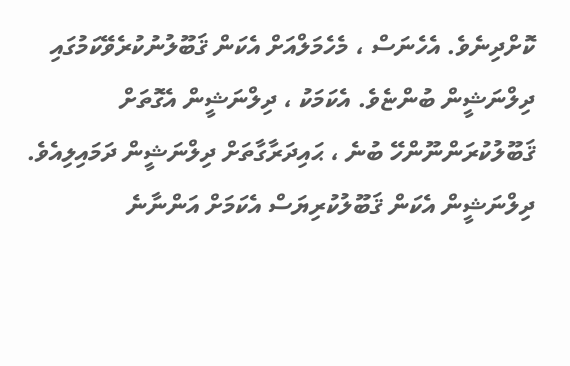ކޮށްދިނެވެ. އެހެނަސް ، މެހެމަލްއަށް އެކަން ޤަބޫލުނުކުރެވޭކަމުގައި ދިލްނަޝީން ބުންޏެވެ. އެކަމަކު ، ދިލްނަޝީން އެގޮތަށް ޤަބޫލުކުރަންނޫންހޭ ބުނެ ، ޙައިދަރާގާތަށް ދިލްނަޝީން ދަމައިލިއެވެ. ދިލްނަޝީން އެކަން ޤަބޫލުކުރިޔަސް އެކަމަށް އަންނާނެ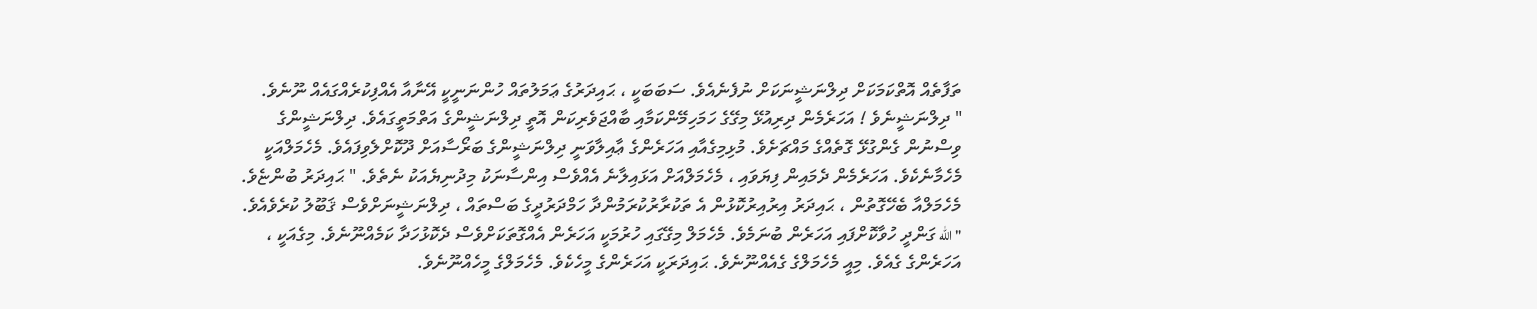ތަފާތެއް އޮތްކަމަކަށް ދިލްނަޝީނަކަށް ނުފެނެއެވެ. ސަބަބަކީ ، ޙައިދަރުގެ ޢަމަލުތައް ހުންނަނީކީ އޭނާއާ އެއްފިކުރެއްގައެއް ނޫނެވެ.
" ދިލްނަޝީނެވެ ! އަހަރެމެން ދިރިއުޅޭ މިގޭގެ ހަމަހިމޭންކަމާއި ބާއްޖަވެރިކަން އޮތީ ދިލްނަޝީންގެ އަތްމަތީގައެވެ. ދިލްނަޝީންގެ ވިސްނުން ގެންގުޅޭ ގޮތެއްގެ މައްޗަށެވެ. މުޅިމިގެއާއި އަހަރެންގެ ޢާއިލާވަނީ ދިލްނަޝީންގެ ބަރޯސާއަށް ދޫކޮށްލެވިފައެވެ. މެހެމަލްއަކީ މެހެމާނެކެވެ. އަހަރެމެން ދެމައިން ފިޔަވައި ، މެހެމަލްއަށް އަޅައިލާނެ އެއްވެސް އިންސާނަކު މިދުނިޔެއަކު ނެތެވެ. " ޙައިދަރު ބުންޏެވެ.
މެހެމަލްއާ ބެހޭގޮތުން ، ޙައިދަރު އިރުއިރުކޮޅުން އެ ތަކުރާރުކުރަމުންދާ ހަމްދަރުދީގެ ބަސްތައް ، ދިލްނަޝީނަށްވެސް ޤަބޫލު ކުރެވެއެވެ.
" الله ގަންދީ ހުވާކޮށްފައި އަހަރެން ބުނަމެވެ. މެހެމަލް މިގޭގައި ހުރުމަކީ އަހަރެން އެއްގޮތަކަށްވެސް ދެކޮޅުހަދާ ކަމެއްނޫނެވެ. މިގެއަކީ ، އަހަރެންގެ ގެއެވެ. މިއީ މެހެމަލްގެ ގެއެއްނޫނެވެ. ޙައިދަރަކީ އަހަރެންގެ މީހެކެވެ. މެހެމަލްގެ މީހެއްނޫނެވެ.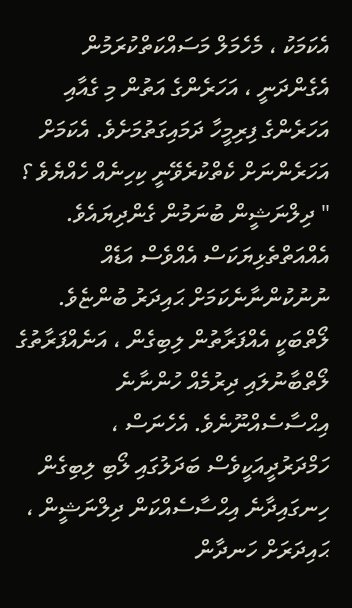އެކަމަކު ، މެހެމަލް މަސައްކަތްކުރަމުން އެގެންދަނީ ، އަހަރެންގެ އަތުން މި ގެއާއި އަހަރެންގެ ފިރިމީހާ ދަމައިގަތުމަށެވެ. އެކަމަށް އަހަރެންނަށް ކެތްކުރެވޭނީ ކިހިނެއް ހެއްޔެވެ ؟ " ދިލްނަޝީން ބުނަމުން ގެންދިޔައެވެ.
އެއްއަތްތެޅިޔަކަސް އެއްވެސް އަޑެއް ނުނުކުންނާނެކަމަށް ޙައިދަރު ބުންޏެވެ. ލޯތްބަކީ އެއްފަރާތުން ލިބިގެން ، އަނެއްފަރާތުގެ ލޯތްބާނުލައި ދިރުމެއް ހުންނާނެ އިޙްސާސެއްނޫނެވެ. އެހެނަސް ، ހަމްދަރުދީއަކީވެސް ބަދަލުގައި ލޯބި ލިބިގެން ހިނގައިދާނެ އިޙްސާސެއްކަން ދިލްނަޝީން ، ޙައިދަރަށް ހަނދާން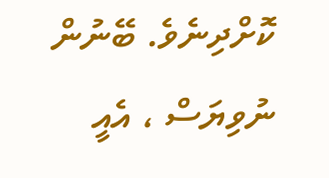ކޮށްދިނެވެ. ބޭނުން ނުވިޔަސް ، އެއީ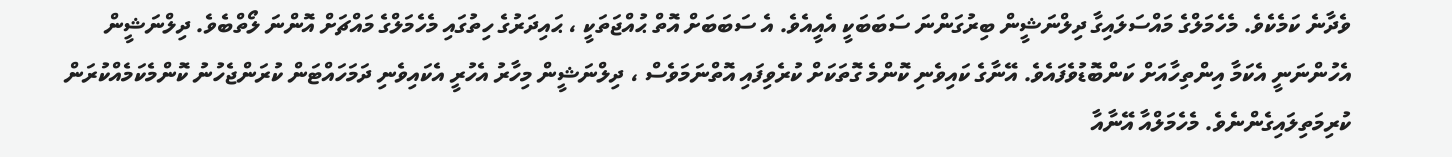ވެދާނެ ކަމެކެވެ. މެހެމަލްގެ މައްސަލައިގާ ދިލްނަޝީން ބިރުގަންނަ ސަބަބަކީ އެއީއެވެ. އެ ސަބަބަށް އޮތް ޙުއްޖަތަކީ ، ޙައިދަރުގެ ހިތުގައި މެހެމަލްގެ މައްޗަށް އޮންނަ ލޯތްބެވެ. ދިލްނަޝީން އެހުންނަނީ އެކަމާ އިންތިހާއަށް ކަންބޮޑުވެފައެވެ. އޭނާގެ ކައިވެނި ކޮންމެ ގޮތަކަށް ކުރެވިފައި އޮތްނަމަވެސް ، ދިލްނަޝީން މިހާރު އެހުރީ އެކައިވެނި ދަމަހައްޓަން ކުރަންޖެހުނު ކޮންމެކަމެއްކުރަން ކުރިމަތިލައިގެންނެވެ. މެހެމަލްއާ އޭނާއާ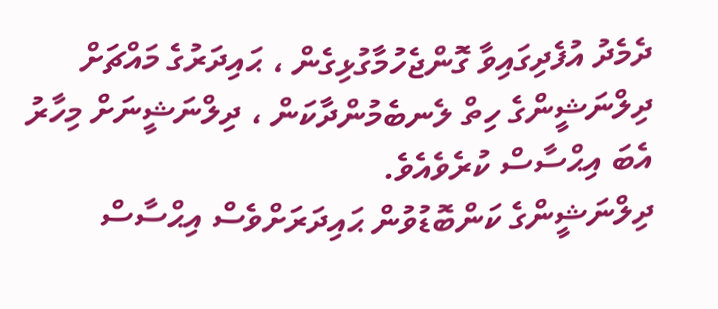ދެމެދު އުފެދިގައިވާ ގޮންޖެހުމާގުޅިގެން ، ޙައިދަރުގެ މައްޗަށް ދިލްނަޝީންގެ ހިތް ލެނބެމުންދާކަން ، ދިލްނަޝީނަށް މިހާރު އެބަ އިޙްސާސް ކުރެވެއެވެ.
ދިލްނަޝީންގެ ކަންބޮޑުވުން ޙައިދަރަށްވެސް އިޙްސާސް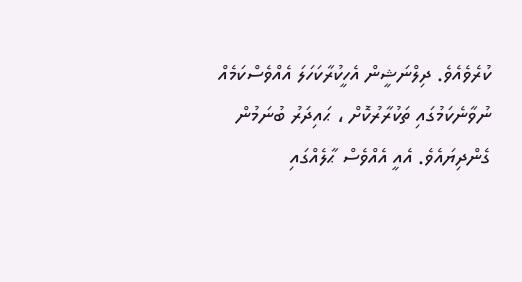ކުރެވެއެވެ. ދިލްނަޝީން އެހީކުރާކަހަލަ އެއްވެސްކަމެއް ނުވާނެކަމުގައި ތަކުރާރުކޮށް ، ޙައިދަރު ބުނަމުން ގެންދިޔައެވެ. އެއީ އެއްވެސް ޙާލެއްގައި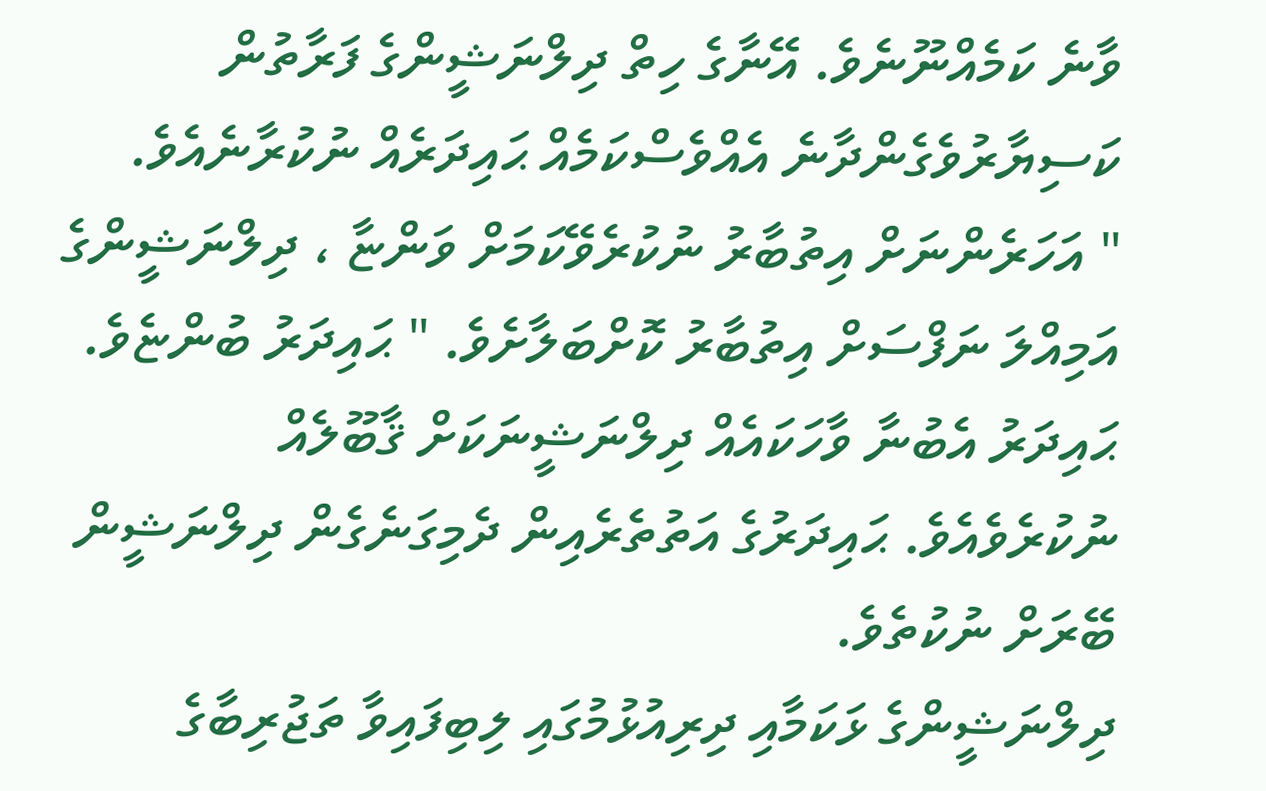ވާނެ ކަމެއްނޫނެވެ. އޭނާގެ ހިތް ދިލްނަޝީންގެ ފަރާތުން ކަސިޔާރުވެގެންދާނެ އެއްވެސްކަމެއް ޙައިދަރެއް ނުކުރާނެއެވެ.
" އަހަރެންނަށް އިތުބާރު ނުކުރެވޭކަމަށް ވަންޏާ ، ދިލްނަޝީންގެ އަމިއްލަ ނަފްސަށް އިތުބާރު ކޮށްބަލާށެވެ. " ޙައިދަރު ބުންޏެވެ.
ޙައިދަރު އެބުނާ ވާހަކައެއް ދިލްނަޝީނަކަށް ޤާބޫލެއް ނުކުރެވެއެވެ. ޙައިދަރުގެ އަތުތެރެއިން ދެމިގަނެގެން ދިލްނަޝީން ބޭރަށް ނުކުތެވެ.
ދިލްނަޝީންގެ ޅަކަމާއި ދިރިއުޅުމުގައި ލިބިފައިވާ ތަޖުރިބާގެ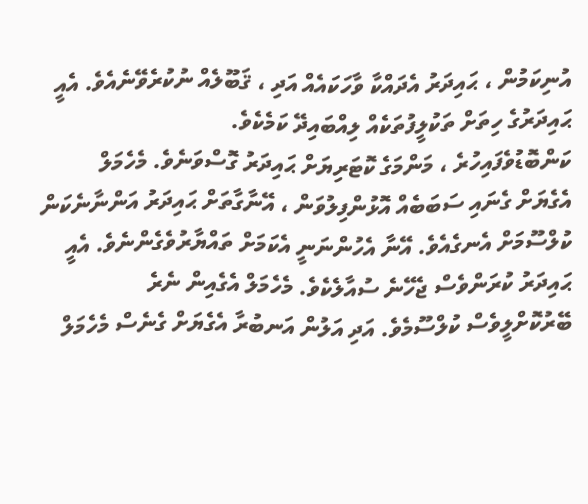އުނިކަމުން ، ޙައިދަރު އެދައްކާ ވާހަކައެއް އަދި ، ޤަބޫލެއް ނުކުރެވޭނެއެވެ. އެއީ ޙައިދަރުގެ ހިތަށް ތަކުލީފުތަކެއް ލިއްބައިދޭ ކަމެކެވެ.
ކަންބޮޑުވެފައިހުރެ ، މަންމަގެ ކޮޓަރިޔަށް ޙައިދަރު ގޮސްވަނެވެ. މެހެމަލް އެގެޔަށް ގެނައި ސަބަބެއް އޮޅުންފިލުވަން ، އޭނާގާތަށް ޙައިދަރު އަންނާނެކަން ކުލްސޫމަށް އެނގެއެވެ. އޭނާ އެހުންނަނީ އެކަމަށް ތައްޔާރުވެގެންނެވެ. އެއީ ޙައިދަރު ކުރަންވެސް ޖެހޭނެ ސުއާލެކެވެ. މެހެމަލް އެގެއިން ނެރެ ބޭރުކޮށްލީވެސް ކުލްސޫމެވެ. އަދި އަލުން އަނބުރާ އެގެޔަށް ގެނެސް މެހެމަލް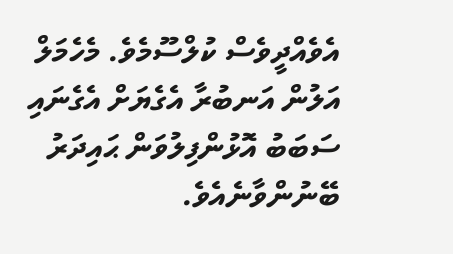އެވެއްދީވެސް ކުލްސޫމެވެ. މެހެމަލް އަލުން އަނބުރާ އެގެޔަށް އެގެނައި ސަބަބު އޮޅުންފިލުވަން ޙައިދަރު ބޭނުންވާނެއެވެ.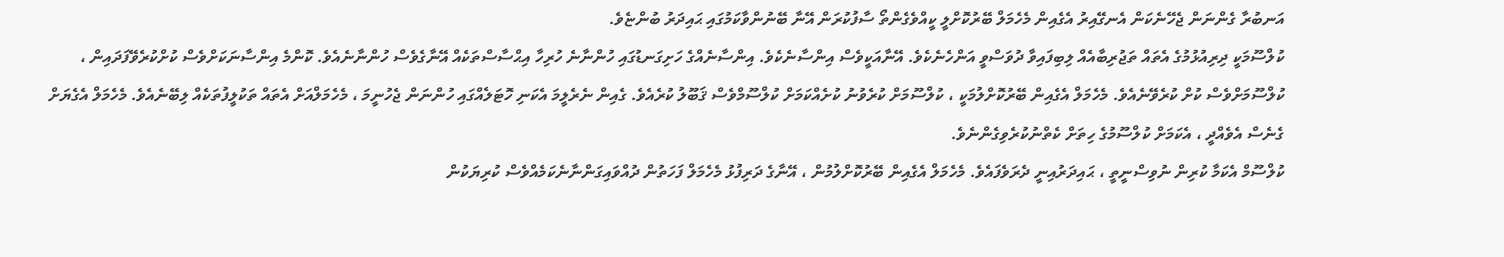އަނބުރާ ގެންނަން ޖެހޭނެކަން އެނގޭއިރު އެގެއިން މެހެމަލް ބޭރުކޮށްލީ ކީއްވެގެންތޯ ސާފުކުރަން އޭނާ ބޭނުންވާކަމުގައި ޙައިދަރު ބުންޏެވެ.
ކުލްސޫމަކީ ދިރިއުޅުމުގެ އެތައް ތަޖުރިބާއެއް ލިބިފައިވާ ދުވަސްވީ އަންހެނެކެވެ. އޭނާއަކީވެސް އިންސާނެކެވެ. އިންސާނެއްގެ ހަށިގަނޑުގައި ހުންނާނެ ހުރިހާ އިޙްސާސްތަކެއް އޭނާގެވެސް ހުންނާނެއެވެ. ކޮންމެ އިންސާނަކަށްވެސް ކުށްކުރެވޭފަދައިން ، ކުލްސޫމަށްވެސް ކުށް ކުރެވޭނެއެވެ. މެހެމަލް އެގެއިން ބޭރުކޮށްލުމަކީ ، ކުލްސޫމަށް ކުރެވުނު ކުށެއްކަމަށް ކުލްސޫމްވެސް ޤަބޫލު ކުރެއެވެ. ގެއިން ނެރެލީމަ އެކަނި ހޮޓަލެއްގައި ހުންނަން ޖެހުނީމަ ، މެހެމަލްއަށް އެތައް ތަކުލީފުތަކެއް ލިބޭނެއެވެ. މެހެމަލް އެގެޔަށް ގެނެސް އެވެއްދީ ، އެކަމަށް ކުލްސޫމުގެ ހިތަށް ކެތްނުކުރެވިގެންނެވެ.
ކުލްސޫމް އެކަމާ ކުރިން ނުވިސްނީތީ ، ޙައިދަރުއިނީ ދެރަވެފައެވެ. މެހެމަލް އެގެއިން ބޭރުކޮށްލުމުން ، އޭނާގެ ދަރިފުޅު މެހެމަލް ފަހަތުން ދުއްވައިގަންނާނެކަމެއްވެސް ކުރިޔަކުން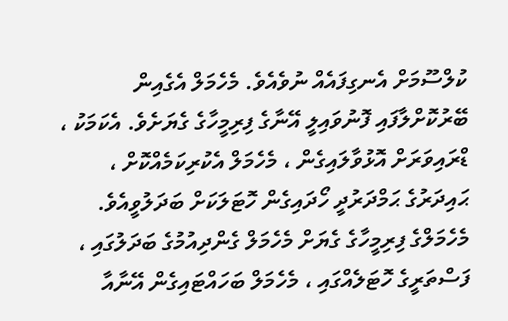ކުލްސޫމަށް އެނގިފައެއް ނުވެއެވެ. މެހެމަލް އެގެއިން ބޭރުކޮށްލާފައި ފޮނުވައިލީ އޭނާގެ ފިރިމީހާގެ ގެޔަށެވެ. އެކަމަކު ، ޑްރައިވަރަށް އޮޅުވާލައިގެން ، މެހެމަލް އެކުރިކަމެއްކޮށް ، ޙައިދަރުގެ ޙަމްދަރުދީ ހޯދައިގެން ހޮޓަލަކަށް ބަދަލުވީއެވެ. މެހެމަލްގެ ފިރިމީހާގެ ގެޔަށް މެހެމަލް ގެންދިއުމުގެ ބަދަލުގައި ، ފަސްތަރީގެ ހޮޓަލެއްގައި ، މެހެމަލް ބަހައްޓައިގެން އޭނާއާ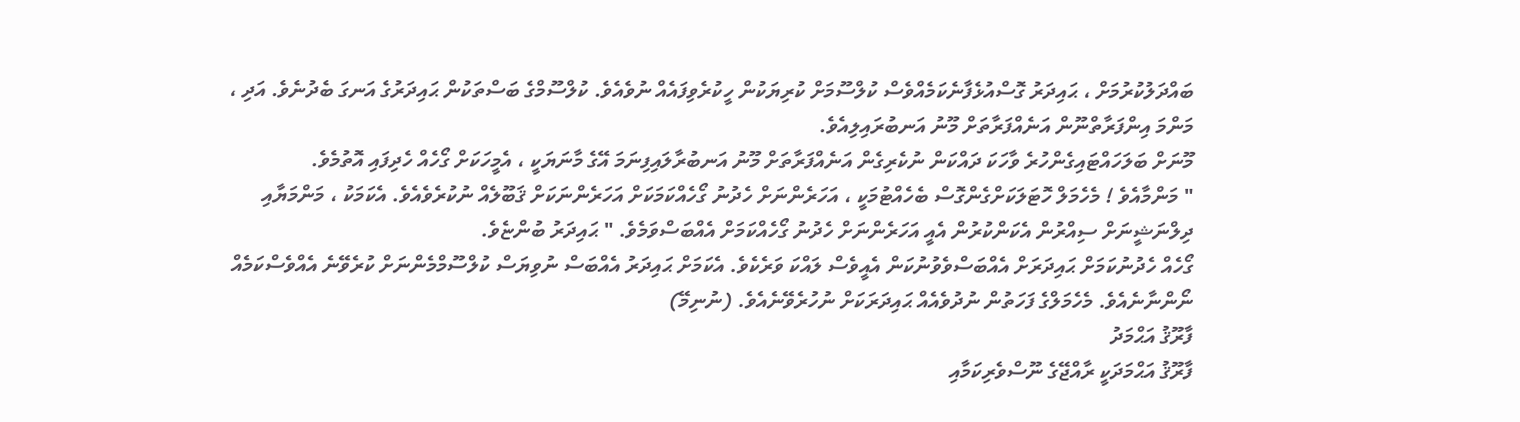ބައްދަލުކުރުމަށް ، ޙައިދަރު ގޮސްއުޅެފާނެކަމެއްވެސް ކުލްސޫމަށް ކުރިޔަކުން ހީކުރެވިފައެއް ނުވެއެވެ. ކުލްސޫމްގެ ބަސްތަކުން ޙައިދަރުގެ އަނގަ ބެދުނެވެ. އަދި ، މަންމަ އިންފަރާތްނޫން އަނެއްފަރާތަށް މޫނު އަނބުރައިލިއެވެ.
މޫނަށް ބަލަހައްޓައިގެންހުރެ ވާހަކަ ދައްކަން ނުކެރިގެން އަނެއްފަރާތަށް މޫނު އަނބުރާލައިފިނަމަ އޭގެ މާނަޔަކީ ، އެމީހަކަށް ގޯހެއް ހެދިފައި އޮތުމެވެ.
" މަންމާއެވެ ! މެހެމަލް ހޮޓަލަކަށްގެންގޮސް ބެހެއްޓުމަކީ ، އަހަރެންނަށް ހެދުނު ގޯހެއްކަމަކަށް އަހަރެންނަކަށް ޤަބޫލެއް ނުކުރެވެއެވެ. އެކަމަކު ، މަންމަޔާއި ދިލްނަޝީނަށް ސިއްރުން އެކަންކުރުން އެއީ އަހަރެންނަށް ހެދުނު ގޯހެއްކަމަށް އެއްބަސްވަމެވެ. " ޙައިދަރު ބުންޏެވެ.
ގޯހެއް ހެދުނުކަމަށް ޙައިދަރަށް އެއްބަސްވެވުނުކަން އެއީވެސް ލައްކަ ވަރެކެވެ. އެކަމަށް ޙައިދަރު އެއްބަސް ނުވިޔަސް ކުލްސޫމްމެންނަށް ކުރެވޭނެ އެއްވެސްކަމެއް ނޯންނާނެއެވެ. މެހެމަލްގެ ފަހަތުން ނުދުވެއެއް ޙައިދަރަކަށް ނުހުރެވޭނެއެވެ. (ނުނިމޭ)
ފާރޫޤު އަޙްމަދު
ފާރޫޤު އަޙްމަދަކީ ރާއްޖޭގެ ނޫސްވެރިކަމާއި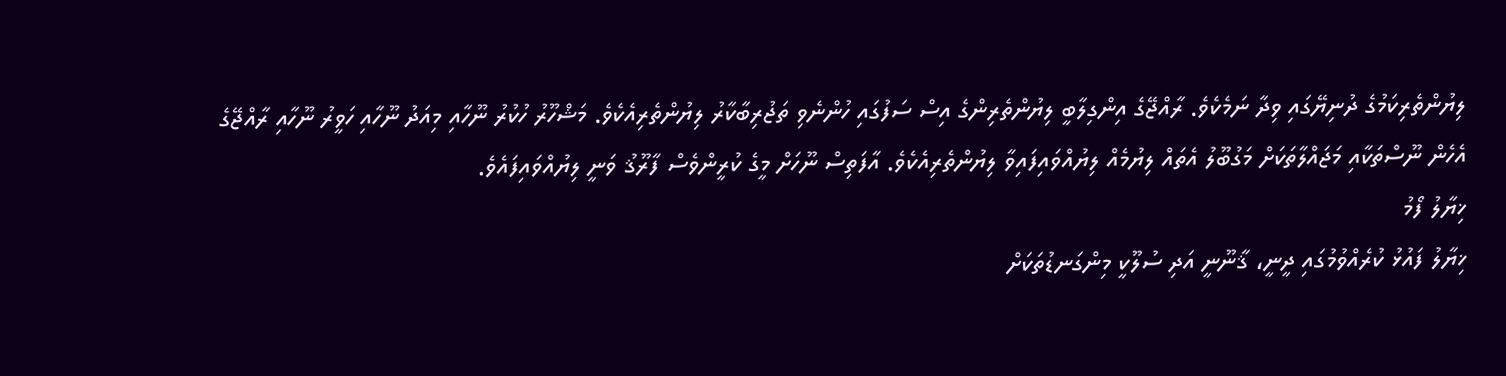ލިޔުންތެރިކަމުގެ ދުނިޔޭގައި ވިދާ ނަމެކެވެ. ރާއްޖޭގެ އިންގިލާބީ ލިޔުންތެރިންގެ އިސް ސަފުގައި ހުންނެވި ތަޖުރިބާކާރު ލިޔުންތެރިއެކެވެ. މަޝްހޫރު ހުކުރު ނޫހާއި މިއަދު ނޫހާއި ހަވީރު ނޫހާއި ރާއްޖޭގެ އެހެން ނޫސްތަކާއި މަޖައްލާތަކަށް މަގުބޫލު އެތައް ލިޔުމެއް ލިޔުއްވައިފައިވާ ލިޔުންތެރިއެކެވެ. އާފަތިސް ނޫހަށް މީގެ ކުރީންވެސް ފާރޫޤު ވަނީ ލިޔުއްވައިފައެވެ.
ޚިޔާލު ފޯމު
ޚިޔާލު ފައުޅު ކުރެއްވުމުގައި ދީނީ، ޤާނޫނީ އަދި ސުލޫކީ މިންގަނޑުތަކަށް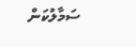ސަމާލުކަން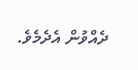ދެއްވުން އެދެމެވެ.